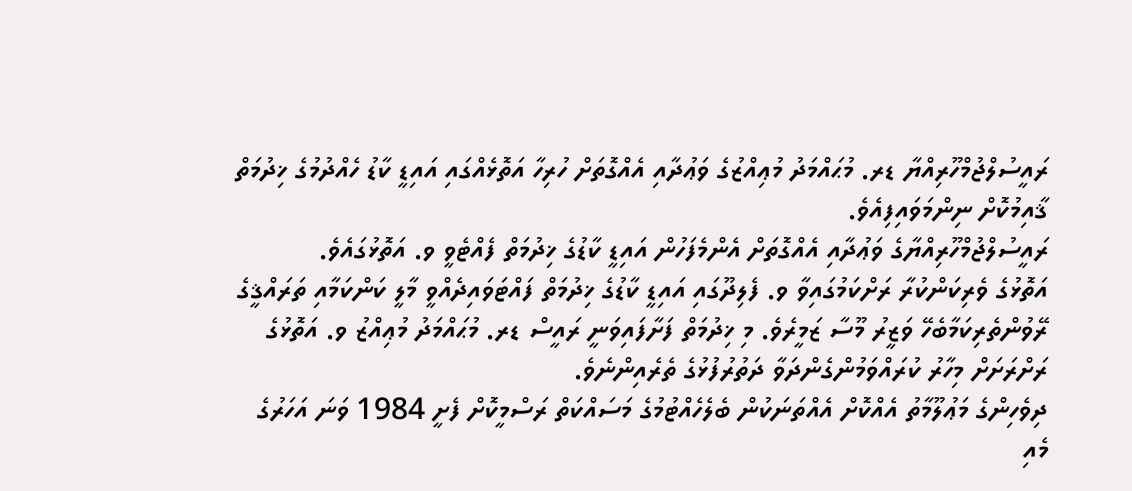ރައީސުލްޖުމްހޫރިއްޔާ ޑރ. މުޙައްމަދު މުޢިއްޒުގެ ވަޢުދާއި އެއްގޮތަށް ހުރިހާ އަތޮޅެއްގައި އައިޑީ ކާޑު ހެއްދުމުގެ ޚިދުމަތް ޤާއިމުކޮށް ނިންމަވައިފިއެވެ.
ރައީސުލްޖުމްހޫރިއްޔާގެ ވަޢުދާއި އެއްގޮތަށް އެންމެފަހުން އައިޑީ ކާޑުގެ ޚިދުމަތް ފެއްޓެވީ ވ. އަތޮޅުގައެވެ.
އަތޮޅުގެ ވެރިކަންކުރާ ރަށްކަމުގައިވާ ވ. ފެލިދޫގައި އައިޑީ ކާޑުގެ ޚިދުމަތް ފައްޓަވައިދެއްވީ މާލީ ކަންކަމާއި ތަރައްޤީގެ ރޭވުންތެރިކަމާބެހޭ ވަޒީރު މޫސާ ޒަމީރެވެ. މި ޚިދުމަތް ފަށާފައިވަނީ ރައީސް ޑރ. މުޙައްމަދު މުޢިއްޒު ވ. އަތޮޅުގެ ރަށްރަށަށް މިހާރު ކުރައްވަމުންގެންދަވާ ދަތުރުފުޅުގެ ތެރެއިންނެވެ.
ދިވެހިންގެ މަޢުލޫމާތު އެއްކޮށް އެއްތަނަކުން ބެލެހެއްޓުމުގެ މަސައްކަތް ރަސްމީކޮށް ފެށީ 1984 ވަނަ އަހަރުގެ މެއި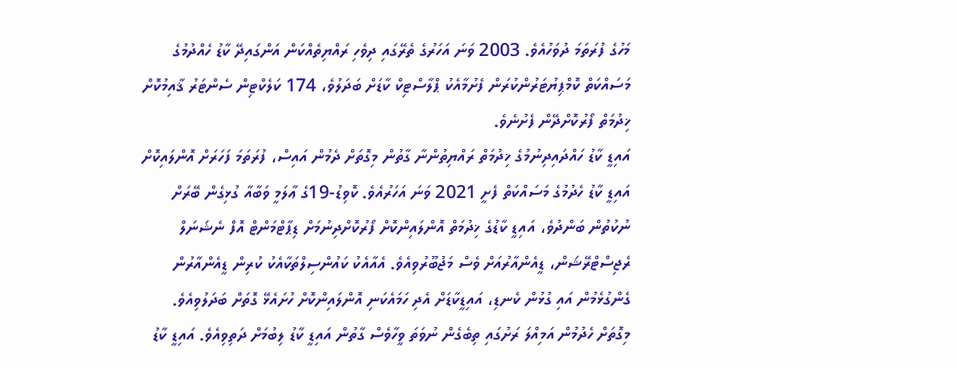މަހުގެ ފުރަތަމަ ދުވަހުއެވެ. 2003 ވަނަ އަހަރުގެ ތެރޭގައި ދިވެހި ރައްޔިތެއްކަން އަންގައިދޭ ކާޑު ހެއްދުމުގެ މަސައްކަތް ކޮމްޕިޔުޓަރުންކުރަން ފެށުމާއެކު ޕްލާސްޓިކް ކާޑަށް ބަދަލުވެ، 174 ކަލެކްޓިން ސެންޓަރު ޤާއިމުކޮށް ޚިދުމަތް ފޯރުކޮށްދޭން ފެށުނެވެ.
އައިޑީ ކާޑު ހައްދައިދިނުމުގެ ޚިދުމަތް ރައްޔިތުންނާ ގާތުން މިގޮތަށް ދެމުން އައިސް، ފުރަތަމަ ފަހަރަށް އޮންލައިކޮށް އައިޑީ ކާޑު ހެދުމުގެ މަސައްކަތް ފެށީ 2021 ވަނަ އަހަރުއެވެ. ކޮވިޑު-19ގެ ޢާލަމީ ވަބާއާ ގުޅިގެން ބޭރަށް ނުކުތުން ބަންދުވެ، އައިޑީ ކާޑުގެ ޚިދުމަތް އޮންލައިންކޮށް ފޯރުކޮށްދިނުމަށް ޑިޕާޓްމަންޓް އޮފް ނެޝަނަލް ރެޖިސްޓްރޭޝަން، ޑީއެންއާރުއަށް ވެސް މަޖުބޫރުވިއެވެ. އެއާއެކު ކައުންސިލްތަކާއެކު ކުރިން ޑީއެންއާރުން ގެންގުޅެމުން އައި ގުޅުން ކެނޑި، އައިޑީކާޑަށް އެދި ހަމައެކަނި އޮންލައިންކޮށް ހުށައެޅޭ ގޮތަށް ބަދަލުވިއެވެ.
މިގޮތަށް ހެދުމުން އަމިއްލަ ރަށުގައި ތިބެގެން ނުވަތަ ވީހާވެސް ގާތުން އައިޑީ ކާޑު ލިބުމަށް ދަތިވިއެވެ. އައިޑީ ކާޑު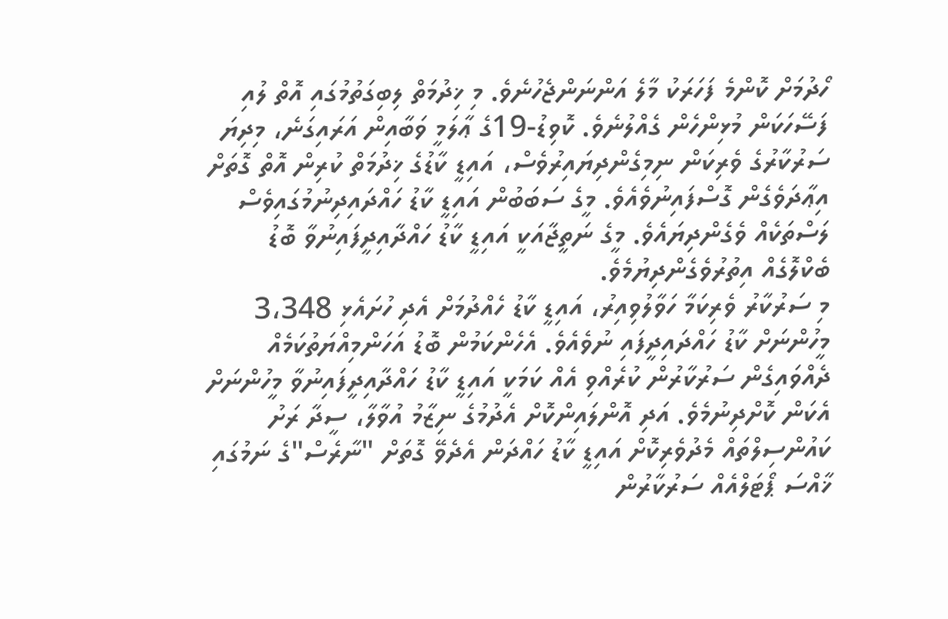ހޯދުމަށް ކޮންމެ ފަހަރަކު މާލެ އަންނަންޖެހުނެވެ. މި ޚިދުމަތް ލިބިގަތުމުގައި އޮތް ލުއި ފަސޭހަކަން މުޅިންހެން ގެއްލުނެވެ. ކޮވިޑު-19ގެ ޢާލަމީ ވަބާއިން އަރައިގަނެ، މިދިޔަ ސަރުކާރުގެ ވެރިކަން ނިމިގެންދިޔައިރުވެސް، އައިޑީ ކާޑުގެ ޚިދުމަތް ކުރިން އޮތް ގޮތަށް އިޢާދަވެގެން ގޮސްފައިނުވެއެވެ. މީގެ ސަބަބުން އައިޑީ ކާޑު ހައްދައިދިނުމުގައިވެސް ލަސްތަކެއް ވެގެންދިޔައެވެ. މީގެ ނަތީޖާއަކީ އައިޑީ ކާޑު ހައްދާއިދީފައިނުވާ ބޮޑު ބެކްލޮގެއް އިތުރުވެގެންދިޔުމެވެ.
މި ސަރުކާރު ވެރިކަމާ ހަވާލުވިއިރު، އައިޑީ ކާޑު ހެއްދުމަށް އެދި ހުށައެޅި 3،348 މީހުންނަށް ކާޑު ހައްދައިދީފައި ނުވެއެވެ. އެހެންކަމުން ބޮޑު އަހަންމިއްޔަތުކަމެއް ދެއްވައިގެން ސަރުކާރުން ކުރެއްވި އެއް ކަމަކީ އައިޑީ ކާޑު ހައްދާއިދީފައިނުވާ މީހުންނަށް އެކަން ކޮށްދިނުމެވެ. އަދި އޮންލައިންކޮށް އެދުމުގެ ނިޒާމު އުވާލާ، ސީދާ ރަށު ކައުންސިލްތައް މެދުވެރިކޮށް އައިޑީ ކާޑު ހައްދަން އެދެވޭ ގޮތަށް "ނާރެސް"ގެ ނަމުގައި ޚާއްސަ ޕޯޓަލްއެއް ސަރުކާރުން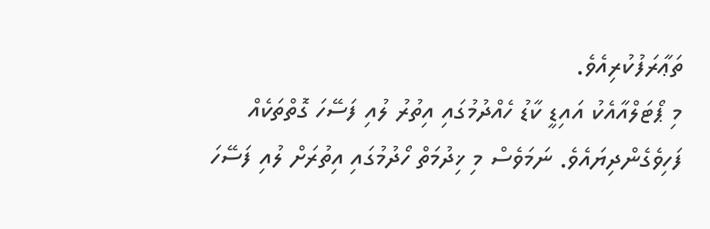ތަޢާރަފުކުރިއެވެ.
މި ޕޯޓަލްއާއެކު އައިޑީ ކާޑު ހެއްދުމުގައި އިތުރު ލުއި ފަސޭހަ ގޮތްތަކެއް ފަހިވެގެންދިޔައެވެ. ނަމަވެސް މި ޚިދުމަތް ހޯދުމުގައި އިތުރަށް ލުއި ފަސޭހަ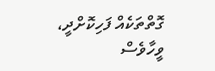ގޮތްތަކެއް ފަހިކޮށްދީ، ވީހާވެސް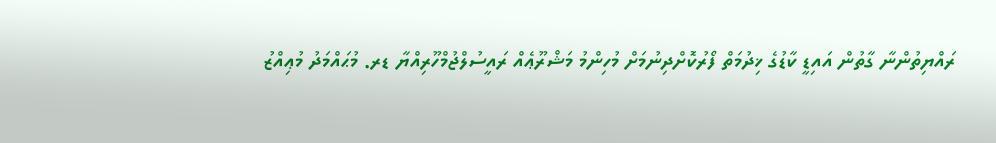ރައްޔިތުންނާ ގާތުން އައިޑީ ކާޑުގެ ޚިދުމަތް ފޯރުކޮށްދިނުމަށް މުހިންމު މަޝްރޫޢެއް ރައީސުލްޖުމްހޫރިއްޔާ ޑރ. މުޙައްމަދު މުޢިއްޒު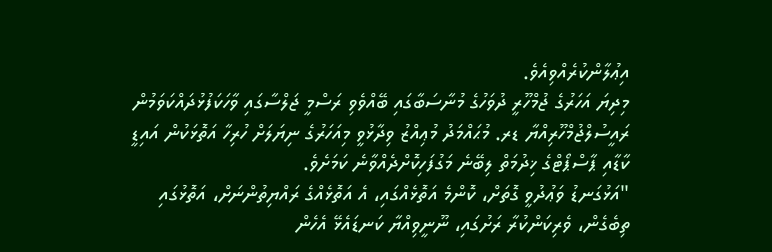އިޢުލާންކުރެއްވިއެވެ.
މިދިޔަ އަހަރުގެ ޖުމްހޫރީ ދުވަހުގެ މުނާސަބާގައި ބޭއްވެވި ރަސްމީ ޖަލްސާގައި ވާހަކަފުޅުދައްކަވަމުން ރައީސުލްޖުމްހޫރިއްޔާ ޑރ. މުޙައްމަދު މުޢިއްޒު ވިދާޅުވީ މިއަހަރުގެ ނިޔަލަށް ހުރިހާ އަތޮޅަކުން އައިޑީ ކާޑާއި ޕާސްޕޯޓްގެ ޚިދުމަތް ލިބޭނެ މަގުފަހިކޮށްދެއްވާނެ ކަމަށެވެ.
"އަޅުގަނޑު ވަޢުދުވީ ގޮތަށް، ކޮންމެ އަތޮޅެއްގައި، އެ އަތޮޅެއްގެ ރައްޔިތުންނަށް، އަތޮޅުގައި ތިބެގެން، ވެރިކަންކުރާ ރަށުގައި، ނޫނީވިއްޔާ ކަނޑައެޅޭ އެހެން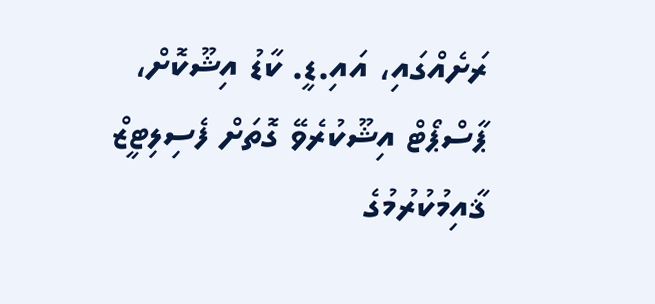ރަށެއްގައި، އައި.ޑީ. ކާޑު އިޝޫކޮށް، ޕާސްޕޯޓް އިޝޫކުރެވޭ ގޮތަށް ފެސިލިޓީޒް ޤާއިމުކުރުމުގެ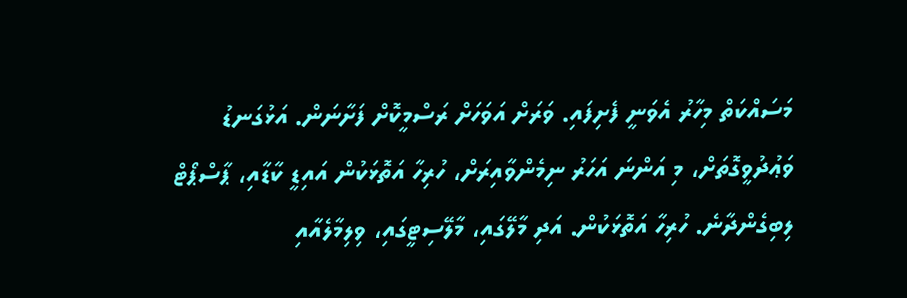މަސައްކަތް މިހާރު އެވަނީ ފެށިފައި. ވަރަށް އަވަހަށް ރަސްމީކޮށް ފަށާނަން. އަޅުގަނޑު ވަޢުދުވީގޮތަށް، މި އަންނަ އަހަރު ނިމެންވާއިރަށް، ހުރިހާ އަތޮޅަކުން އައިޑީ ކާޑާއި، ޕާސްޕޯޓް ލިބިގެންދާނެ. ހުރިހާ އަތޮޅަކުން. އަދި މާލޭގައި، މާލޭސިޓީގައި، ވިލިމާލެއާއި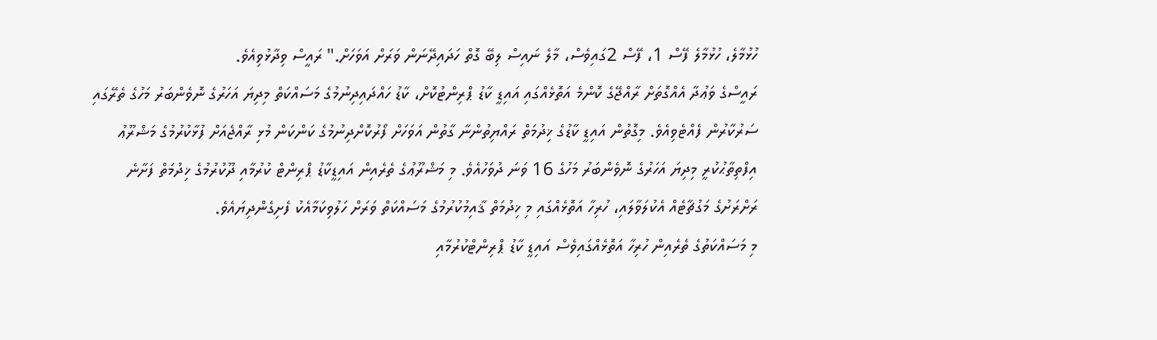ހުޅުމާލެ، ހުޅުމާލެ ފޭސް 1، ފޭސް 2ގައިވެސް، މާލެ ނައިސް ލިބޭ ގޮތް ހަދައިދޭނަން ވަރަށް އަވަހަށް." ރައީސް ވިދާޅުވިއެވެ.
ރައީސްގެ ވަޢުދާ އެއްގޮތަށް ރާއްޖޭގެ ކޮންމެ އަތޮޅެއްގައި އައިޑީ ކާޑު ޕްރިންޓުކޮށް، ކާޑު ހައްދައިދިނުމުގެ މަސައްކަތް މިދިޔަ އަހަރުގެ ނޮވެންބަރު މަހުގެ ތެރޭގައި ސަރުކާރުން ފެއްޓެވިއެވެ. މިގޮތުން އައިޑީ ކާޑުގެ ޚިދުމަތް ރައްޔިތުންނާ ގާތުން އަވަހަށް ފޯރުކޮށްދިނުމުގެ ކަންކަން މުޅި ރާއްޖެއަށް ފުޅާކުރުމުގެ މަޝްރޫޢު އިފްތިތާޙުކުރީ މިދިޔަ އަހަރުގެ ނޮވެންބަރު މަހުގެ 16 ވަނަ ދުވަހުއެވެ. މި މަޝްރޫޢުގެ ތެރެއިން އައިޑީކާޑު ޕްރިންޓް ކުރުމާއި ދޫކުރުމުގެ ޚިދުމަތް ފަށާނެ ރަށްރަށުގެ މަގުޗާޓެއް އެކުލަވާލައި، ހުރިހާ އަތޮޅެއްގައި މި ޚިދުމަތް ޤާއިމުކުރުމުގެ މަސައްކަތް ވަރަށް ހަލުވިކަމާއެކު ފެށިގެންދިޔައެވެ.
މި މަސައްކަތުގެ ތެރެއިން ހުރިހާ އަތޮޅެއްގައިވެސް އައިޑީ ކާޑު ޕްރިންޓްކުރުމާއި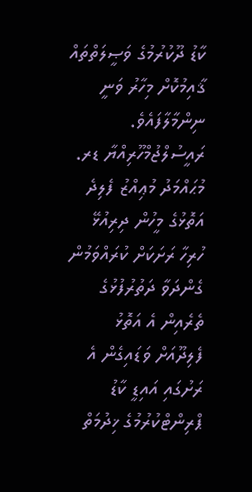ކާޑު ދޫކުރުމުގެ ވަޞީލަތްތައް ޤާއިމުކޮށް މިހާރު ވަނީ ނިންމާލާފައެވެ. ރައީސުލްޖުމްހޫރިއްޔާ ޑރ. މުޙައްމަދު މުޢިއްޒު ފެލިދެ އަތޮޅުގެ މީހުން ދިރިއުޅޭ ހުރިހާ ރަށަކަށް ކުރައްވަމުން ގެންދަވާ ދަތުރުފުޅުގެ ތެރެއިން އެ އަތޮޅު ފެލިދޫއަށް ވަޑައިގެން އެ ރަށުގައި އައިޑީ ކާޑު ޕްރިންޓްކުރުމުގެ ޚިދުމަތް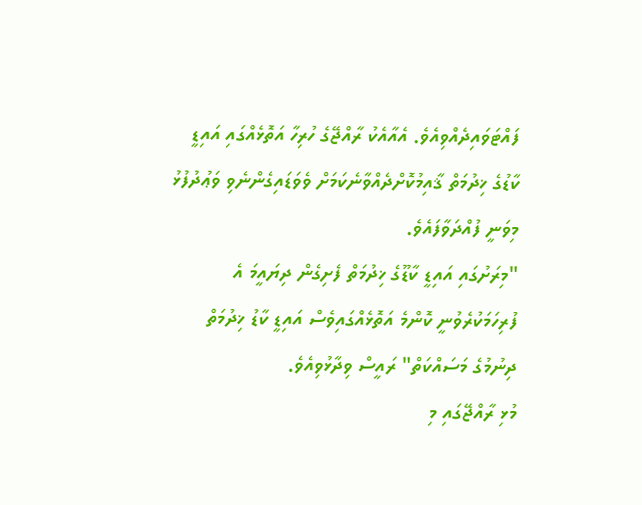ފައްޓަވައިދެއްވިއެވެ. އެއާއެކު ރާއްޖޭގެ ހުރިހާ އަތޮޅެއްގައި އައިޑީ ކާޑުގެ ޚިދުމަތް ޤާއިމުކޮށްދެއްވާނެކަމަށް ވެވަޑައިގެންނެވި ވަޢުދުފުޅު
މިވަނީ ފުއްދަވާފައެވެ.
"މިރަށުގައި އައިޑީ ކާޑޫގެ ޚިދުމަތް ފެށިގެން ދިޔައީމަ އެ ފުރިހަމަކުރެވުނީ ކޮންމެ އަތޮޅެއްގައިވެސް އައިޑީ ކާޑު ޚިދުމަތް ދިނުމުގެ މަސައްކަތް" ރައީސް ވިދާޅުވިއެވެ.
މުޅި ރާއްޖޭގައި މި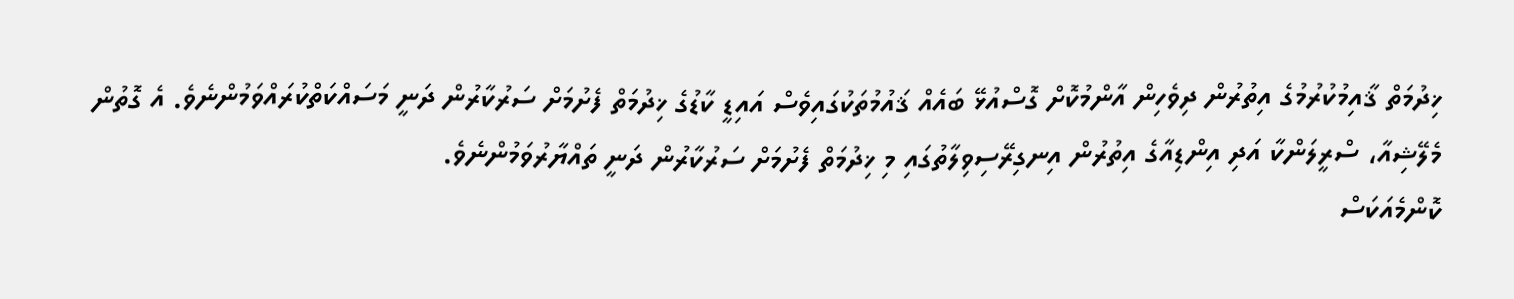ޚިދުމަތް ޤާއިމުކުރުމުގެ އިތުރުން ދިވެހިން އާންމުކޮށް ގޮސްއުޅޭ ބައެއް ޤައުމުތަކުގައިވެސް އައިޑީ ކާޑުގެ ޚިދުމަތް ފެށުމަށް ސަރުކާރުން ދަނީ މަސައްކަތްކުރައްވަމުންނެވެ. އެ ގޮތުން މެލޭޝިއާ، ސްރީލަންކާ އަދި އިންޑިއާގެ އިތުރުން އިނގިރޭސިވިލާތުގައި މި ޚިދުމަތް ފެށުމަށް ސަރުކާރުން ދަނީ ތައްޔާރުވަމުންނެވެ.
ކޮންމެއަކަސް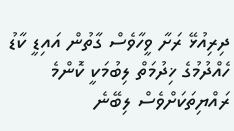ދިރިއުޅޭ ރަށާ ވީހާވެސް ގާތުން އައިޑީ ކާޑު ހެއްދުމުގެ ޚިދުމަތް ލިބުމަކީ ކޮންމެ ރައްޔިތަކަށްވެސް ލިބޭނެ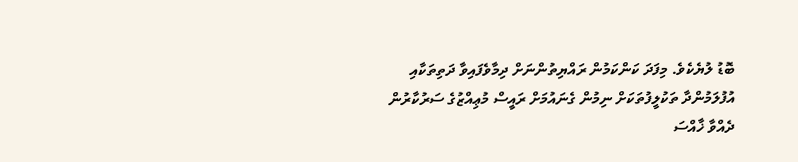ބޮޑު ލުޔެކެވެ. މިފަދަ ކަންކަމުން ރައްޔިތުންނަށް ދިމާވެފައިވާ ދަތިތަކާއި އުފުލަމުންދާ ތަކުލީފުތަކަށް ނިމުން ގެނައުމަށް ރައީސް މުޢިއްޒުގެ ސަރުކާރުން ދެއްވާ ޚާއްސަ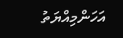އަހަންމިއްޔަތު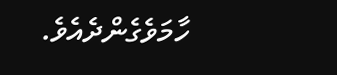ހާމަވެގެންދެއެވެ.